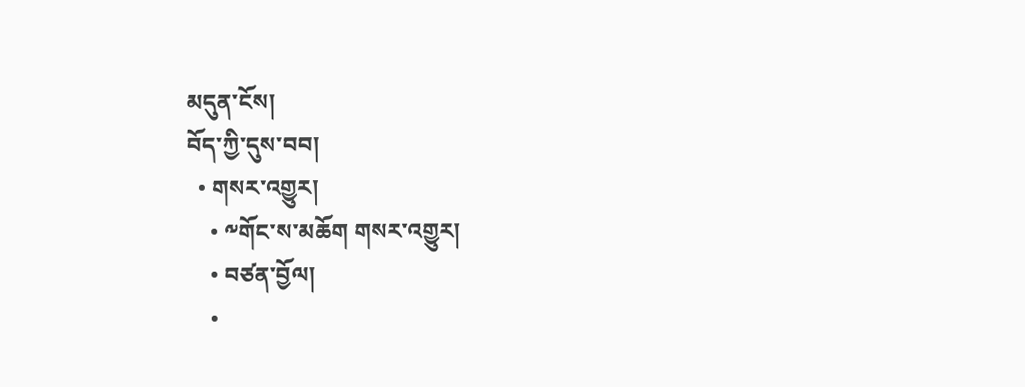མདུན་ངོས།
བོད་ཀྱི་དུས་བབ།
  • གསར་འགྱུར།
    • ༸གོང་ས་མཆོག གསར་འགྱུར།
    • བཙན་བྱོལ།
    •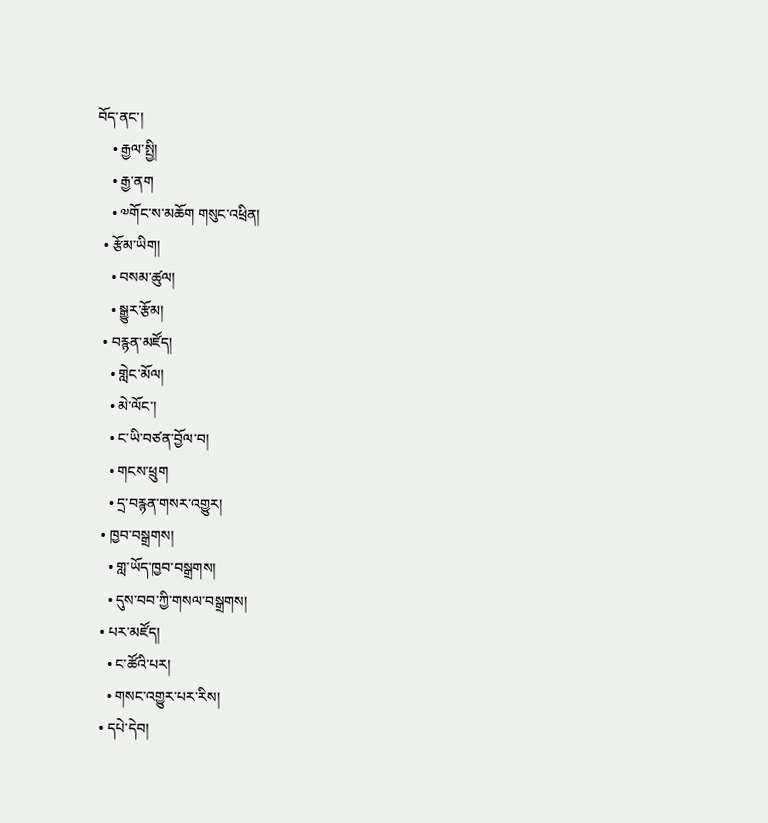བོད་ནང་།
    • རྒྱལ་སྤྱི།
    • རྒྱ་ནག
    • ༧གོང་ས་མཆོག གསུང་འཕྲིན།
  • རྩོམ་ཡིག།
    • བསམ་ཚུལ།
    • སྒྱུར་རྩོམ།
  • བརྙན་མཛོད།
    • གླེང་མོལ།
    • མེ་ལོང་།
    • ང་ཡི་བཙན་བྱོལ་བ།
    • གངས་ཕྲུག
    • དྲ་བརྙན་གསར་འགྱུར།
  • ཁྱབ་བསྒྲགས།
    • གླ་ཡོད་ཁྱབ་བསྒྲགས།
    • དུས་བབ་ཀྱི་གསལ་བསྒྲགས།
  • པར་མཛོད།
    • ང་ཚོའི་པར།
    • གསང་འགྱུར་པར་རིས།
  • དཔེ་དེབ།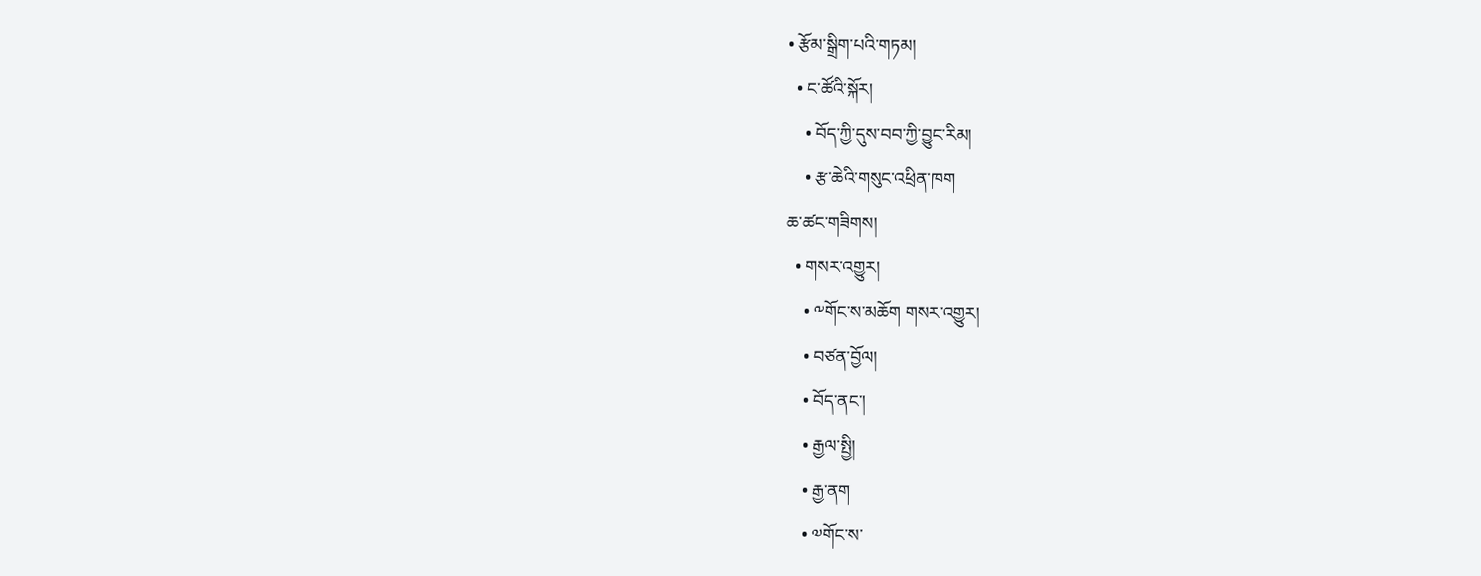• རྩོམ་སྒྲིག་པའི་གཏམ།
  • ང་ཚོའི་སྐོར།
    • བོད་ཀྱི་དུས་བབ་ཀྱི་བྱུང་རིམ།
    • རྩ་ཆེའི་གསུང་འཕྲིན་ཁག
ཆ་ཚང་གཟིགས།
  • གསར་འགྱུར།
    • ༸གོང་ས་མཆོག གསར་འགྱུར།
    • བཙན་བྱོལ།
    • བོད་ནང་།
    • རྒྱལ་སྤྱི།
    • རྒྱ་ནག
    • ༧གོང་ས་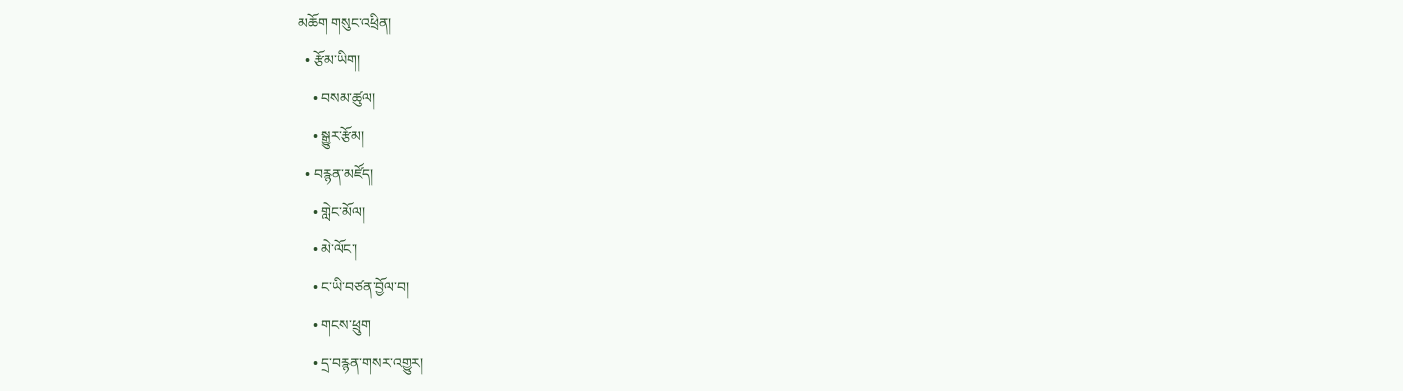མཆོག གསུང་འཕྲིན།
  • རྩོམ་ཡིག།
    • བསམ་ཚུལ།
    • སྒྱུར་རྩོམ།
  • བརྙན་མཛོད།
    • གླེང་མོལ།
    • མེ་ལོང་།
    • ང་ཡི་བཙན་བྱོལ་བ།
    • གངས་ཕྲུག
    • དྲ་བརྙན་གསར་འགྱུར།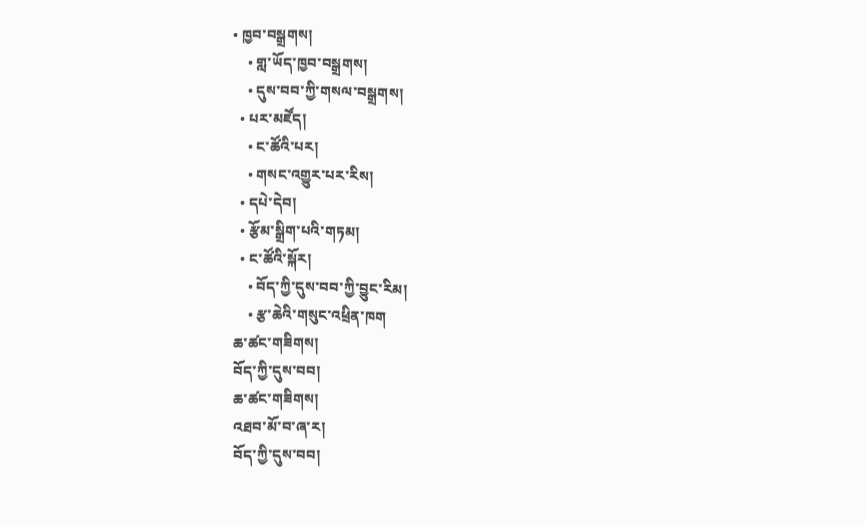• ཁྱབ་བསྒྲགས།
    • གླ་ཡོད་ཁྱབ་བསྒྲགས།
    • དུས་བབ་ཀྱི་གསལ་བསྒྲགས།
  • པར་མཛོད།
    • ང་ཚོའི་པར།
    • གསང་འགྱུར་པར་རིས།
  • དཔེ་དེབ།
  • རྩོམ་སྒྲིག་པའི་གཏམ།
  • ང་ཚོའི་སྐོར།
    • བོད་ཀྱི་དུས་བབ་ཀྱི་བྱུང་རིམ།
    • རྩ་ཆེའི་གསུང་འཕྲིན་ཁག
ཆ་ཚང་གཟིགས།
བོད་ཀྱི་དུས་བབ།
ཆ་ཚང་གཟིགས།
འཐབ་མོ་བ་ཞ་ར།
བོད་ཀྱི་དུས་བབ།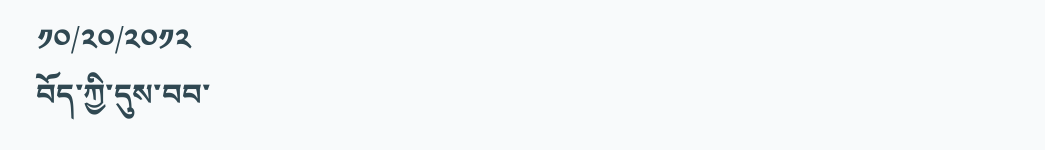༡༠/༢༠/༢༠༡༢
བོད་ཀྱི་དུས་བབ་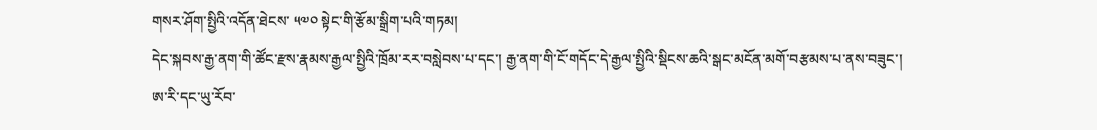གསར་ཤོག་སྤྱིའི་འདོན་ཐེངས་ ༥༧༠ སྟེང་གི་རྩོམ་སྒྲིག་པའི་གཏམ།
དེང་སྐབས་རྒྱ་ནག་གི་ཚོང་རྫས་རྣམས་རྒྱལ་སྤྱིའི་ཁྲོམ་རར་བསླེབས་པ་དང་། རྒྱ་ནག་གི་ངོ་གདོང་དེ་རྒྱལ་སྤྱིའི་སྡིངས་ཆའི་སྒང་མངོན་མགོ་བརྩམས་པ་ནས་བཟུང་། ཨ་རི་དང་ཡུ་རོབ་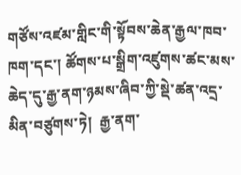གཙོས་འཛམ་གླིང་གི་སྟོབས་ཆེན་རྒྱལ་ཁབ་ཁག་དང་། ཚོགས་པ་སྒྲིག་འཛུགས་ཚང་མས་ཆེད་དུ་རྒྱ་ནག་ཉམས་ཞིབ་ཀྱི་སྡེ་ཚན་འདྲ་མིན་བཙུགས་ཏེ།  རྒྱ་ནག་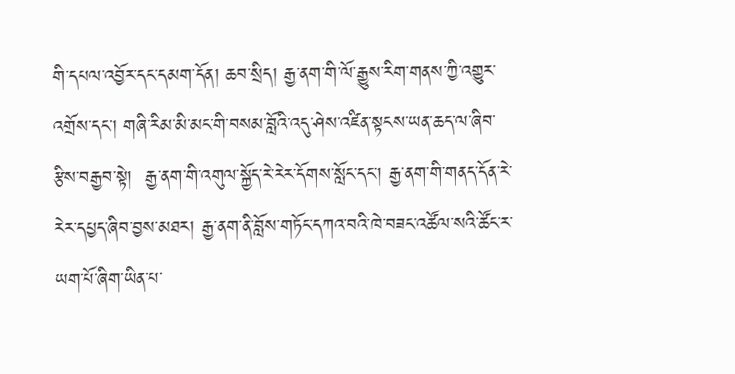གི་དཔལ་འབྱོར་དང་དམག་དོན། ཆབ་སྲིད། རྒྱ་ནག་གི་ལོ་རྒྱུས་རིག་གནས་ཀྱི་འགྱུར་འགྲོས་དང་། གཞི་རིམ་མི་མང་གི་བསམ་བློའི་འདུ་ཤེས་འཛིན་སྟངས་ཡན་ཆད་ལ་ཞིབ་རྩིས་བརྒྱབ་སྟེ།  རྒྱ་ནག་གི་འགུལ་སྐྱོད་རེ་རེར་དོགས་སློང་དང་། རྒྱ་ནག་གི་གནད་དོན་རེ་རེར་དཔྱད་ཞིབ་བྱས་མཐར། རྒྱ་ནག་ནི་བློས་གཏོང་དཀའ་བའི་ཁེ་བཟང་འཚོལ་སའི་ཚོང་ར་ཡག་པོ་ཞིག་ཡིན་པ་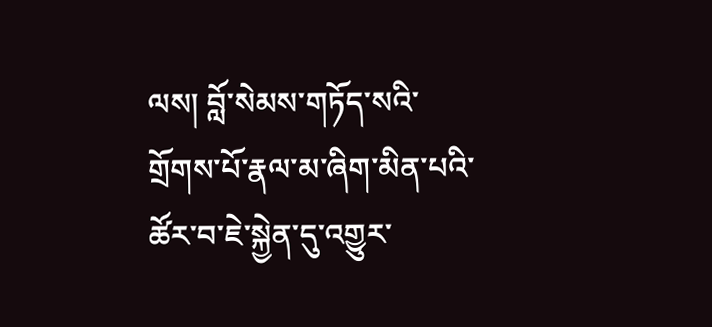ལས། བློ་སེམས་གཏོད་སའི་གྲོགས་པོ་རྣལ་མ་ཞིག་མིན་པའི་ཚོར་བ་ཇེ་སྐྱེན་དུ་འགྱུར་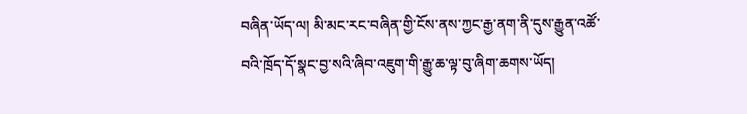བཞིན་ཡོད་ལ། མི་མང་རང་བཞིན་གྱི་ངོས་ནས་ཀྱང་རྒྱ་ནག་ནི་དུས་རྒྱུན་འཚོ་བའི་ཁྲོད་དོ་སྣང་བྱ་སའི་ཞིབ་འཇུག་གི་རྒྱུ་ཆ་ལྟ་བུ་ཞིག་ཆགས་ཡོད།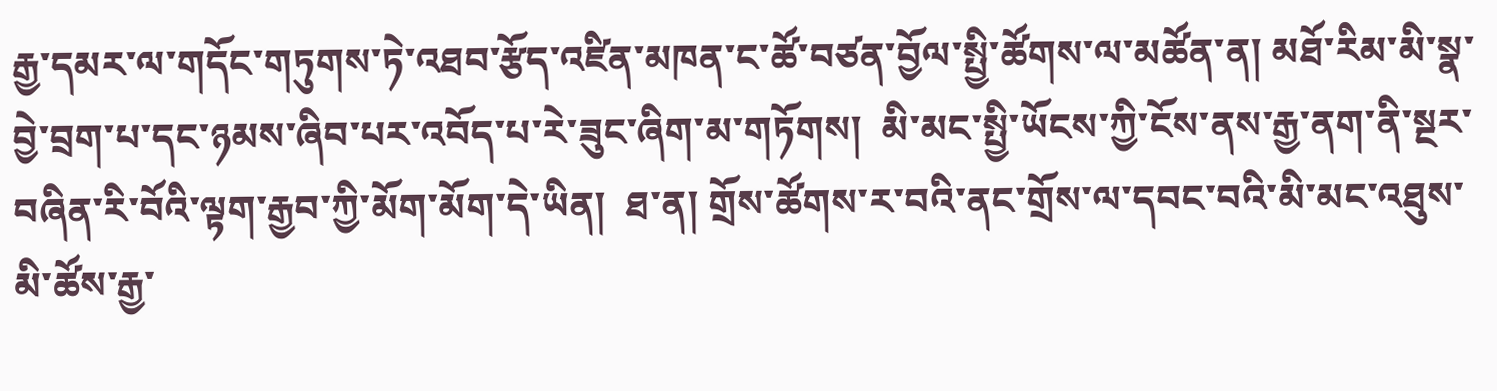རྒྱ་དམར་ལ་གདོང་གཏུགས་ཏེ་འཐབ་རྩོད་འཛིན་མཁན་ང་ཚོ་བཙན་བྱོལ་སྤྱི་ཚོགས་ལ་མཚོན་ན། མཐོ་རིམ་མི་སྣ་བྱེ་བྲག་པ་དང་ཉམས་ཞིབ་པར་འབོད་པ་རེ་ཟུང་ཞིག་མ་གཏོགས།  མི་མང་སྤྱི་ཡོངས་ཀྱི་ངོས་ནས་རྒྱ་ནག་ནི་སྔར་བཞིན་རི་བོའི་ལྟག་རྒྱབ་ཀྱི་མོག་མོག་དེ་ཡིན།  ཐ་ན། གྲོས་ཚོགས་ར་བའི་ནང་གྲོས་ལ་དབང་བའི་མི་མང་འཐུས་མི་ཚོས་རྒྱ་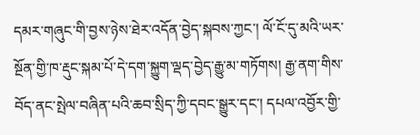དམར་གཞུང་གི་བྱས་ཉེས་ཐེར་འདོན་བྱེད་སྐབས་ཀྱང་། ལོ་ངོ་དུ་མའི་ཡར་སྔོན་གྱི་ཁ་རྡུང་སྐམ་པོ་དེ་དག་སྐྱུག་ལྡད་བྱེད་རྒྱུ་མ་གཏོགས། རྒྱ་ནག་གིས་བོད་ནང་སྤེལ་བཞིན་པའི་ཆབ་སྲིད་ཀྱི་དབང་སྒྱུར་དང་། དཔལ་འབྱོར་གྱི་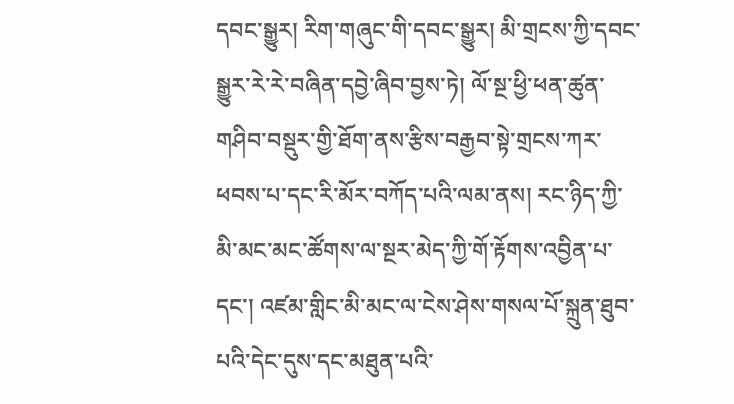དབང་སྒྱུར། རིག་གཞུང་གི་དབང་སྒྱུར། མི་གྲངས་ཀྱི་དབང་སྒྱུར་རེ་རེ་བཞིན་དབྱེ་ཞིབ་བྱས་ཏེ། ལོ་སྔ་ཕྱི་ཕན་ཚུན་གཤིབ་བསྡུར་གྱི་ཐོག་ནས་རྩིས་བརྒྱབ་སྟེ་གྲངས་ཀར་ཕབས་པ་དང་རི་མོར་བཀོད་པའི་ལམ་ནས། རང་ཉིད་ཀྱི་མི་མང་མང་ཚོགས་ལ་སྔར་མེད་ཀྱི་གོ་རྟོགས་འབྱིན་པ་དང་། འཛམ་གླིང་མི་མང་ལ་ངེས་ཤེས་གསལ་པོ་སྐྲུན་ཐུབ་པའི་དེང་དུས་དང་མཐུན་པའི་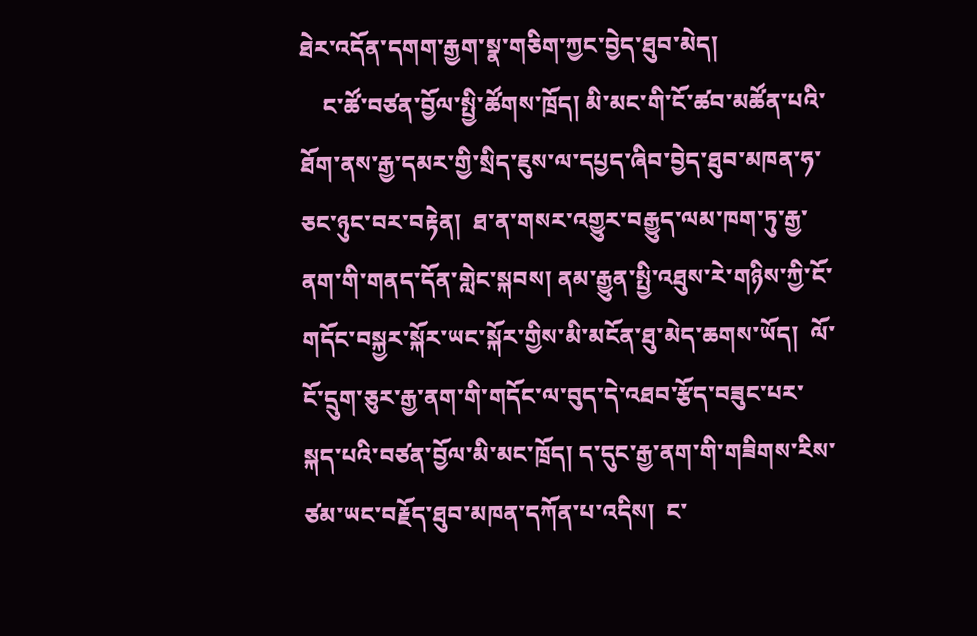ཐེར་འདོན་དགག་རྒྱག་སྣ་གཅིག་ཀྱང་བྱེད་ཐུབ་མེད།
    ང་ཚོ་བཙན་བྱོལ་སྤྱི་ཚོགས་ཁྲོད། མི་མང་གི་ངོ་ཚབ་མཚོན་པའི་ཐོག་ནས་རྒྱ་དམར་གྱི་སྲིད་ཇུས་ལ་དཔྱད་ཞིབ་བྱེད་ཐུབ་མཁན་ཧ་ཅང་ཉུང་བར་བརྟེན།  ཐ་ན་གསར་འགྱུར་བརྒྱུད་ལམ་ཁག་ཏུ་རྒྱ་ནག་གི་གནད་དོན་གླེང་སྐབས། ནམ་རྒྱུན་སྤྱི་འཐུས་རེ་གཉིས་ཀྱི་ངོ་གདོང་བསྐྱར་སྐོར་ཡང་སྐོར་གྱིས་མི་མངོན་ཐུ་མེད་ཆགས་ཡོད།  ལོ་ངོ་དྲུག་ཅུར་རྒྱ་ནག་གི་གདོང་ལ་བུད་དེ་འཐབ་རྩོད་བཟུང་པར་སྐད་པའི་བཙན་བྱོལ་མི་མང་ཁྲོད། ད་དུང་རྒྱ་ནག་གི་གཟིགས་རིས་ཙམ་ཡང་བརྗོད་ཐུབ་མཁན་དཀོན་པ་འདིས།  ང་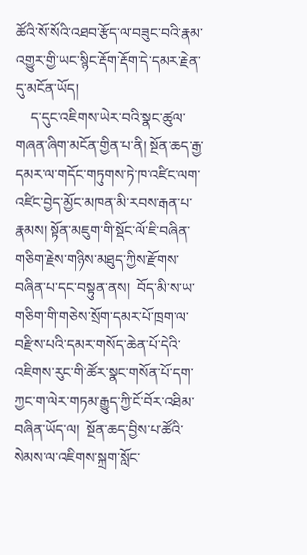ཚོའི་སོ་སོའི་འཐབ་རྩོད་ལ་བཟུང་བའི་རྣམ་འགྱུར་གྱི་ཡང་སྙིང་རྡོག་རྡོག་དེ་དམར་རྗེན་དུ་མངོན་ཡོད།
    ད་དུང་འཇིགས་ཡེར་བའི་སྣང་ཚུལ་གཞན་ཞིག་མངོན་གྱིན་པ་ནི། སྔོན་ཆད་རྒྱ་དམར་ལ་གདོང་གཏུགས་ཏེ་ཁ་འཛིང་ལག་འཛིང་བྱེད་མྱོང་མཁན་མི་རབས་རྒན་པ་རྣམས། སྟོན་མཇུག་གི་སྡོང་ལོ་ཇི་བཞིན་གཅིག་རྗེས་གཉིས་མཐུད་ཀྱིས་རྫོགས་བཞིན་པ་དང་བསྟུན་ནས།  བོད་མི་ས་ཡ་གཅིག་གི་གཅེས་སྲོག་དམར་པོ་ཁྲག་ལ་བརྫིས་པའི་དམར་གསོད་ཆེན་པོ་དེའི་འཇིགས་རུང་གི་ཚོར་སྣང་གསོན་པོ་དག་ཀྱང་ག་ལེར་གཏམ་རྒྱུད་ཀྱི་ངོ་བོར་འཐིམ་བཞིན་ཡོད་ལ།  སྔོན་ཆད་བྱིས་པ་ཚོའི་སེམས་ལ་འཇིགས་སྐྲག་སློང་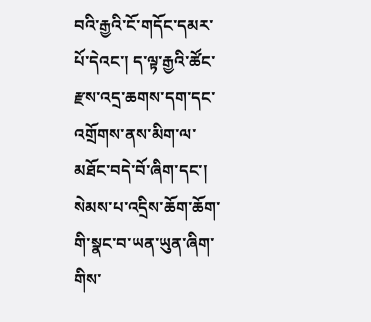བའི་རྒྱའི་ངོ་གདོང་དམར་པོ་དེའང་། ད་ལྟ་རྒྱའི་ཚོང་རྫས་འདྲ་ཆགས་དག་དང་འགྲོགས་ནས་མིག་ལ་མཐོང་བདེ་བོ་ཞིག་དང་། སེམས་པ་འདྲིས་ཆོག་ཆོག་གི་སྣང་བ་ཡན་ཡུན་ཞིག་གིས་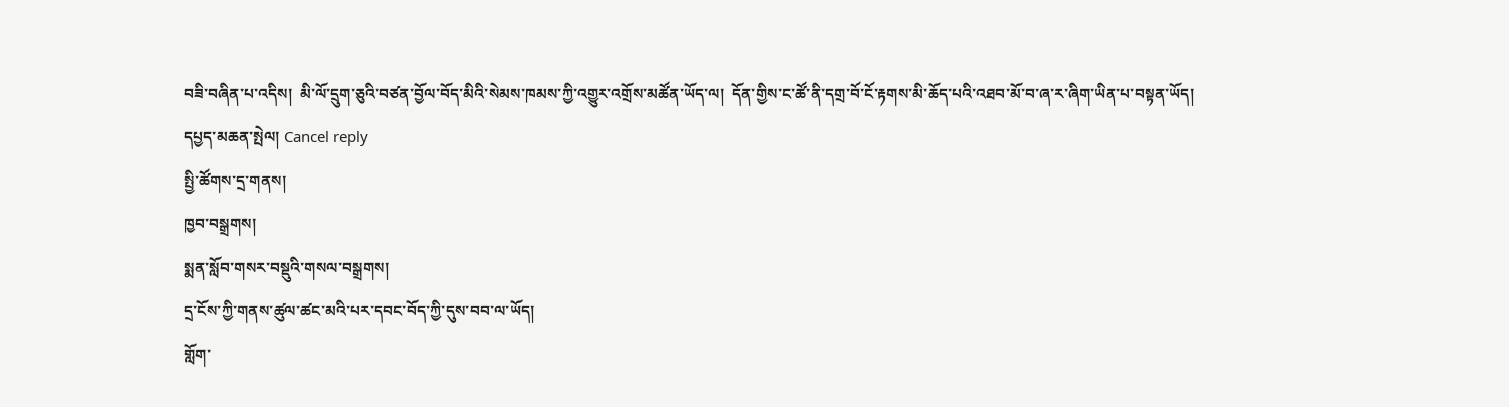བཟི་བཞིན་པ་འདིས།  མི་ལོ་དྲུག་ཅུའི་བཙན་བྱོལ་བོད་མིའི་སེམས་ཁམས་ཀྱི་འགྱུར་འགྲོས་མཚོན་ཡོད་ལ།  དོན་གྱིས་ང་ཚོ་ནི་དགྲ་བོ་ངོ་རྟགས་མི་ཆོད་པའི་འཐབ་མོ་བ་ཞ་ར་ཞིག་ཡིན་པ་བསྟན་ཡོད།
དཔྱད་མཆན་སྤེལ། Cancel reply
སྤྱི་ཚོགས་དྲ་གནས།
ཁྱབ་བསྒྲགས།
སྨན་སློབ་གསར་བསྡུའི་གསལ་བསྒྲགས།
དྲ་ངོས་ཀྱི་གནས་ཚུལ་ཚང་མའི་པར་དབང་བོད་ཀྱི་དུས་བབ་ལ་ཡོད།
གློག་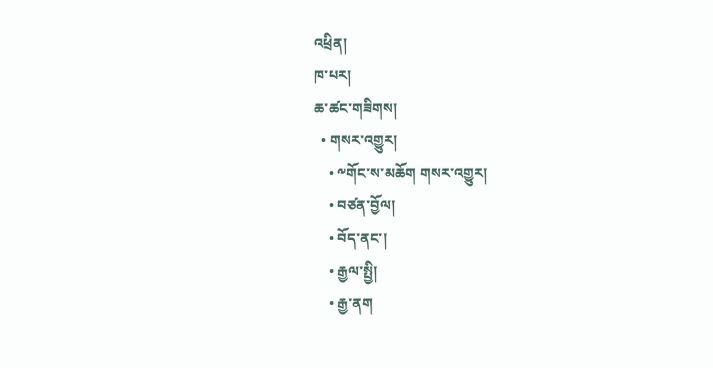འཕྲིན།
ཁ་པར།
ཆ་ཚང་གཟིགས།
  • གསར་འགྱུར།
    • ༸གོང་ས་མཆོག གསར་འགྱུར།
    • བཙན་བྱོལ།
    • བོད་ནང་།
    • རྒྱལ་སྤྱི།
    • རྒྱ་ནག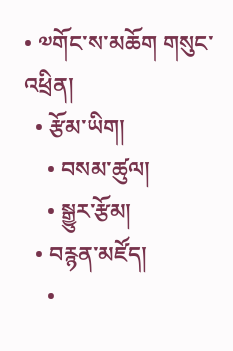• ༧གོང་ས་མཆོག གསུང་འཕྲིན།
  • རྩོམ་ཡིག།
    • བསམ་ཚུལ།
    • སྒྱུར་རྩོམ།
  • བརྙན་མཛོད།
    •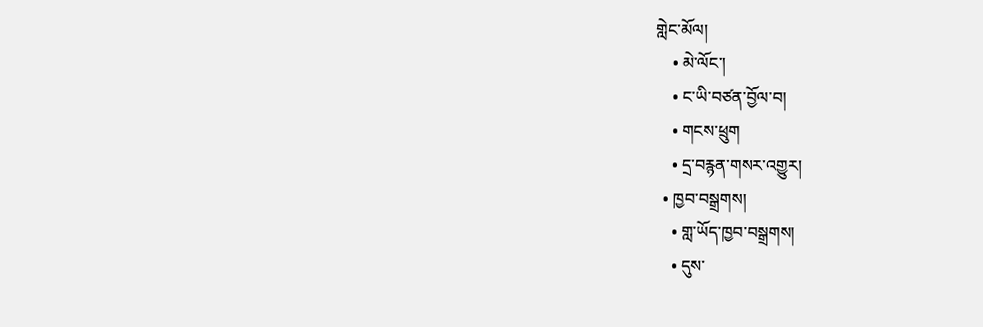གླེང་མོལ།
    • མེ་ལོང་།
    • ང་ཡི་བཙན་བྱོལ་བ།
    • གངས་ཕྲུག
    • དྲ་བརྙན་གསར་འགྱུར།
  • ཁྱབ་བསྒྲགས།
    • གླ་ཡོད་ཁྱབ་བསྒྲགས།
    • དུས་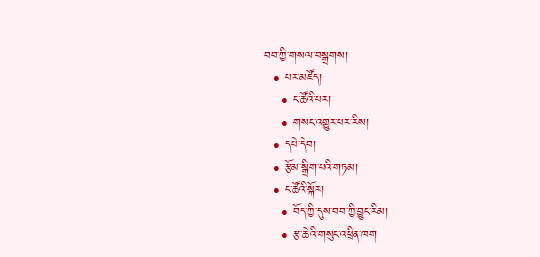བབ་ཀྱི་གསལ་བསྒྲགས།
  • པར་མཛོད།
    • ང་ཚོའི་པར།
    • གསང་འགྱུར་པར་རིས།
  • དཔེ་དེབ།
  • རྩོམ་སྒྲིག་པའི་གཏམ།
  • ང་ཚོའི་སྐོར།
    • བོད་ཀྱི་དུས་བབ་ཀྱི་བྱུང་རིམ།
    • རྩ་ཆེའི་གསུང་འཕྲིན་ཁག